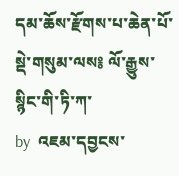དམ་ཆོས་རྫོགས་པ་ཆེན་པོ་སྡེ་གསུམ་ལས༔ ལོ་རྒྱུས་སྙིང་གི་ཏི་ཀ་
by  འཇམ་དབྱངས་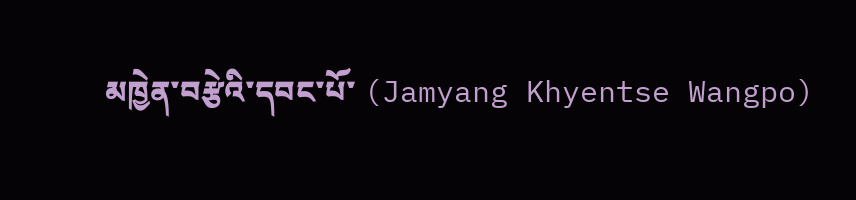མཁྱེན་བརྩེའི་དབང་པོ་ (Jamyang Khyentse Wangpo)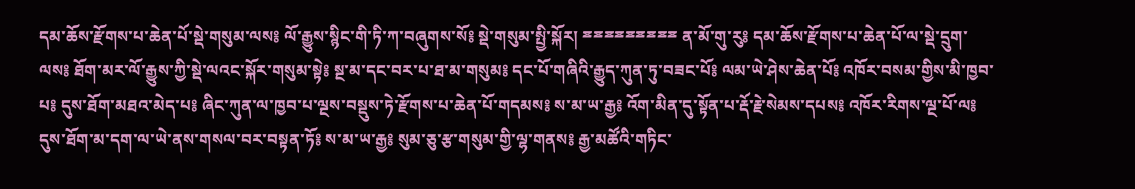དམ་ཆོས་རྫོགས་པ་ཆེན་པོ་སྡེ་གསུམ་ལས༔ ལོ་རྒྱུས་སྙིང་གི་ཏི་ཀ་བཞུགས་སོ༔ སྡེ་གསུམ་སྤྱི་སྐོར། ྈྈྈྈྈྈྈྈྈ ན་མོ་གུ་རུ༔ དམ་ཆོས་རྫོགས་པ་ཆེན་པོ་ལ་སྡེ་དྲུག་ལས༔ ཐོག་མར་ལོ་རྒྱུས་ཀྱི་སྡེ་ལའང་སྐོར་གསུམ་སྟེ༔ སྔ་མ་དང་བར་པ་ཐ་མ་གསུམ༔ དང་པོ་གཞིའི་རྒྱུད་ཀུན་ཏུ་བཟང་པོ༔ ལམ་ཡེ་ཤེས་ཆེན་པོ༔ འཁོར་བསམ་གྱིས་མི་ཁྱབ་པ༔ དུས་ཐོག་མཐའ་མེད་པ༔ ཞིང་ཀུན་ལ་ཁྱབ་པ་ལྔས་བསྡུས་ཏེ་རྫོགས་པ་ཆེན་པོ་གདམས༔ ས་མ་ཡ་རྒྱ༔ འོག་མིན་དུ་སྟོན་པ་རྡོ་རྗེ་སེམས་དཔས༔ འཁོར་རིགས་ལྔ་པོ་ལ༔ དུས་ཐོག་མ་དག་ལ་ཡེ་ནས་གསལ་བར་བསྟན་ཏོ༔ ས་མ་ཡ་རྒྱ༔ སུམ་ཅུ་རྩ་གསུམ་གྱི་ལྷ་གནས༔ རྒྱ་མཚོའི་གཏིང་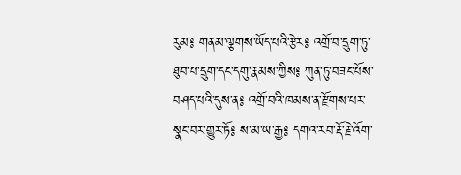རུམ༔ གནམ་ལྕགས་ཡོད་པའི་རྩེར༔ འགྲོ་བ་དྲུག་ཏུ་ཐུབ་པ་དྲུག་དང་དགུ་རྣམས་ཀྱིས༔ ཀུན་ཏུ་བཟང་པོས་བཤད་པའི་དུས་ན༔ འགྲོ་བའི་ཁམས་ན་རྫོགས་པར་སྣང་བར་གྱུར་ཏོ༔ ས་མ་ཡ་རྒྱ༔ དགའ་རབ་རྡོ་རྗེ་འོག་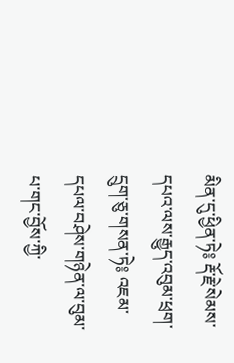མིན་དུ་ཕྱིན་ཏེ༔ རྡོ་རྗེ་སེམས་དཔའ་ལས་རྒྱུད་འབུམ་ཕྲག་དྲུག་ཅུ་གསན་ཏེ༔ འཇམ་དཔལ་བཤེས་གཉེན་ལ་བུམ་པ་གང་བྱོས་ཀྱི་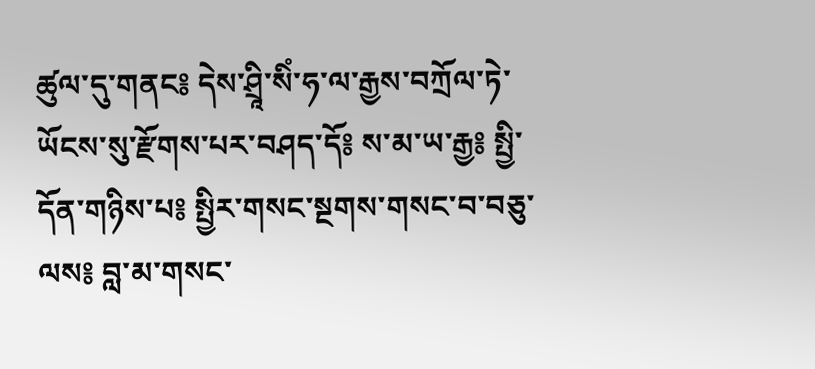ཚུལ་དུ་གནང༔ དེས་ཤྲཱི་སིཾ་ཧ་ལ་རྒྱས་བཀྲོལ་ཏེ་ཡོངས་སུ་རྫོགས་པར་བཤད་དོ༔ ས་མ་ཡ་རྒྱ༔ སྤྱི་དོན་གཉིས་པ༔ སྤྱིར་གསང་སྔགས་གསང་བ་བཅུ་ལས༔ བླ་མ་གསང་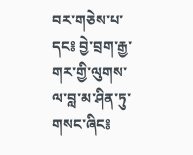བར་གཅེས་པ་དང༔ བྱེ་བྲག་རྒྱ་གར་གྱི་ལུགས་ལ་བླ་མ་ཤིན་ཏུ་གསང་ཞིང༔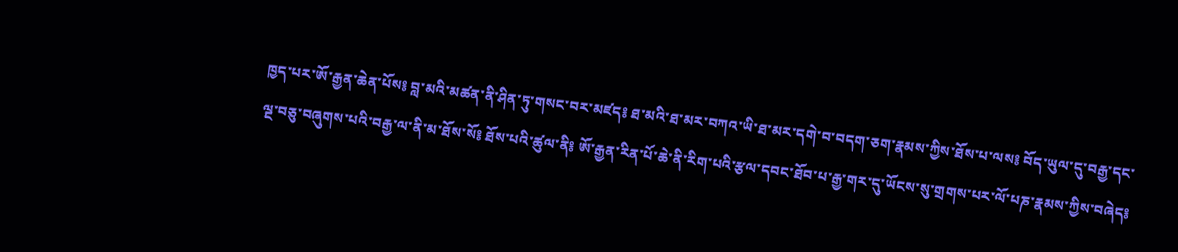ཁྱད་པར་ཨོ་རྒྱན་ཆེན་པོས༔ བླ་མའི་མཚན་ནི་ཤིན་ཏུ་གསང་བར་མཛད༔ ཐ་མའི་ཐ་མར་བཀའ་ཡི་ཐ་མར་དགེ་བ་བདག་ཅག་རྣམས་ཀྱིས་ཐོས་པ་ལས༔ བོད་ཡུལ་དུ་བརྒྱ་དང་ལྔ་བཅུ་བཞུགས་པའི་བརྒྱ་ལ་ནི་མ་ཐོས་སོ༔ ཐོས་པའི་ཚུལ་ནི༔ ཨོ་རྒྱན་རིན་པོ་ཆེ་ནི་རིག་པའི་རྩལ་དབང་ཐོབ་པ་རྒྱ་གར་དུ་ཡོངས་སུ་གྲགས་པར་ལོ་པཎ་རྣམས་ཀྱིས་བཞེད༔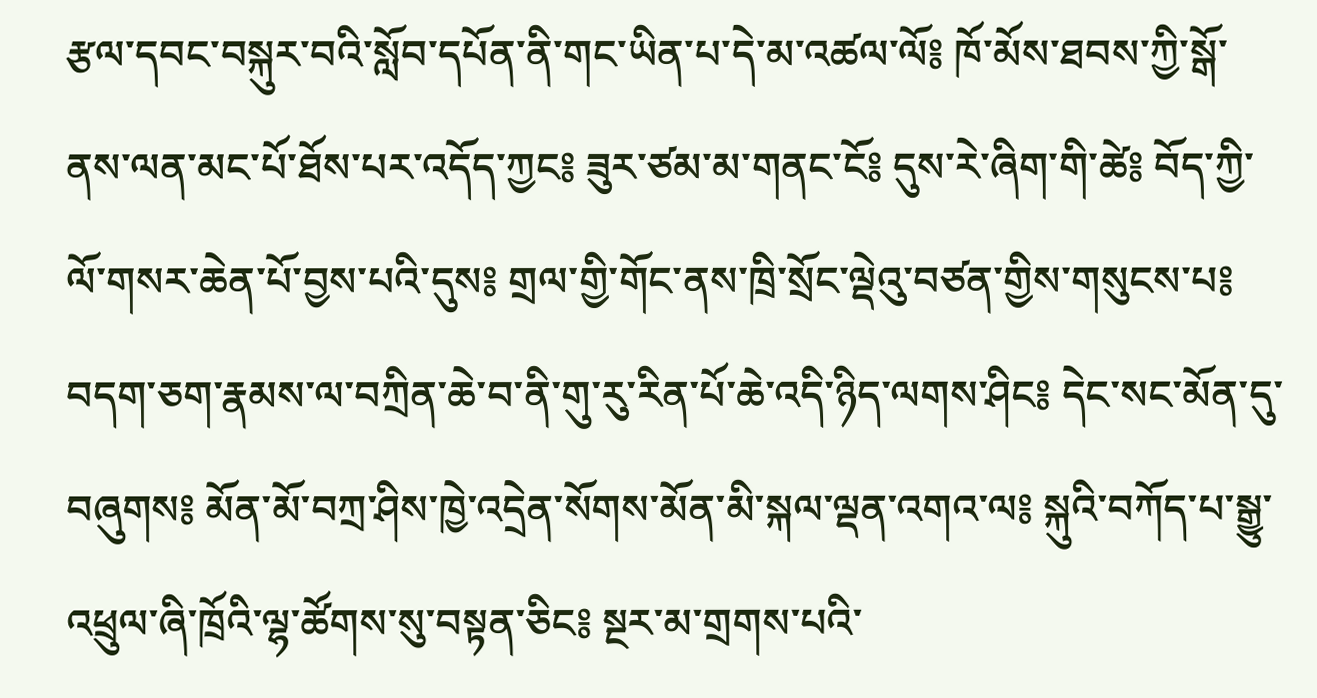རྩལ་དབང་བསྐུར་བའི་སློབ་དཔོན་ནི་གང་ཡིན་པ་དེ་མ་འཚལ་ལོ༔ ཁོ་མོས་ཐབས་ཀྱི་སྒོ་ནས་ལན་མང་པོ་ཐོས་པར་འདོད་ཀྱང༔ ཟུར་ཙམ་མ་གནང་ངོ༔ དུས་རེ་ཞིག་གི་ཚེ༔ བོད་ཀྱི་ལོ་གསར་ཆེན་པོ་བྱས་པའི་དུས༔ གྲལ་གྱི་གོང་ནས་ཁྲི་སྲོང་ལྡེའུ་བཙན་གྱིས་གསུངས་པ༔ བདག་ཅག་རྣམས་ལ་བཀྲིན་ཆེ་བ་ནི་གུ་རུ་རིན་པོ་ཆེ་འདི་ཉིད་ལགས་ཤིང༔ དེང་སང་མོན་དུ་བཞུགས༔ མོན་མོ་བཀྲ་ཤིས་ཁྱེ་འདྲེན་སོགས་མོན་མི་སྐལ་ལྡན་འགའ་ལ༔ སྐུའི་བཀོད་པ་སྒྱུ་འཕྲུལ་ཞི་ཁྲོའི་ལྷ་ཚོགས་སུ་བསྟན་ཅིང༔ སྔར་མ་གྲགས་པའི་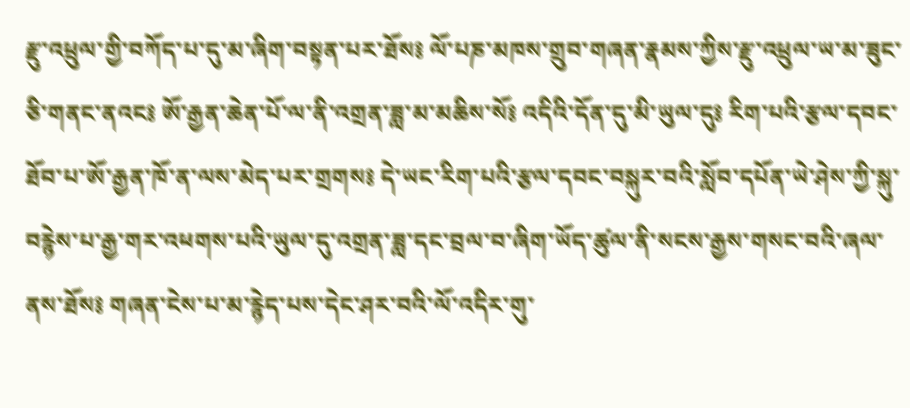རྫུ་འཕྲུལ་གྱི་བཀོད་པ་དུ་མ་ཞིག་བསྟན་པར་ཐོས༔ ལོ་པཎ་མཁས་གྲུབ་གཞན་རྣམས་ཀྱིས་རྫུ་འཕྲུལ་ཡ་མ་ཟུང་ཅི་གནང་ནའང༔ ཨོ་རྒྱན་ཆེན་པོ་ལ་ནི་འགྲན་ཟླ་མ་མཆིས་སོ༔ འདིའི་དོན་དུ་མི་ཡུལ་དུ༔ རིག་པའི་རྩལ་དབང་ཐོབ་པ་ཨོ་རྒྱན་ཁོ་ན་ལས་མེད་པར་གྲགས༔ དེ་ཡང་རིག་པའི་རྩལ་དབང་བསྐུར་བའི་སློབ་དཔོན་ཡེ་ཤེས་ཀྱི་སྐུ་བརྙེས་པ་རྒྱ་གར་འཕགས་པའི་ཡུལ་དུ་འགྲན་ཟླ་དང་བྲལ་བ་ཞིག་ཡོད་ཚུལ་ནི་སངས་རྒྱས་གསང་བའི་ཞལ་ནས་ཐོས༔ གཞན་ངེས་པ་མ་རྙེད་པས་དེང་ཤར་བའི་ལོ་འདིར་གུ་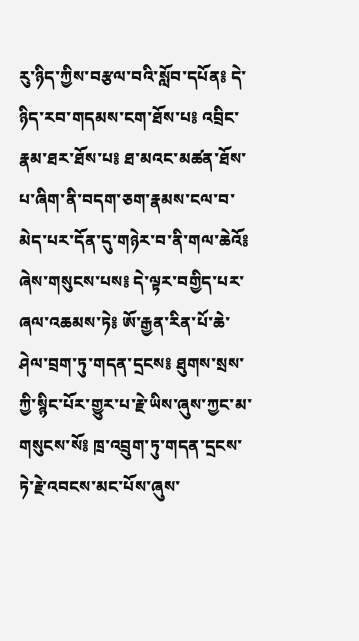རུ་ཉིད་ཀྱིས་བརྩལ་བའི་སློབ་དཔོན༔ དེ་ཉིད་རབ་གདམས་ངག་ཐོས་པ༔ འབྲིང་རྣམ་ཐར་ཐོས་པ༔ ཐ་མའང་མཚན་ཐོས་པ་ཞིག་ནི་བདག་ཅག་རྣམས་ངལ་བ་མེད་པར་དོན་དུ་གཉེར་བ་ནི་གལ་ཆེའོ༔ ཞེས་གསུངས་པས༔ དེ་ལྟར་བགྱིད་པར་ཞལ་འཆམས་ཏེ༔ ཨོ་རྒྱན་རིན་པོ་ཆེ་ཤེལ་བྲག་ཏུ་གདན་དྲངས༔ ཐུགས་སྲས་ཀྱི་སྙིང་པོར་གྱུར་པ་རྗེ་ཡིས་ཞུས་ཀྱང་མ་གསུངས་སོ༔ ཁྲ་འབྲུག་ཏུ་གདན་དྲངས་ཏེ་རྗེ་འབངས་མང་པོས་ཞུས་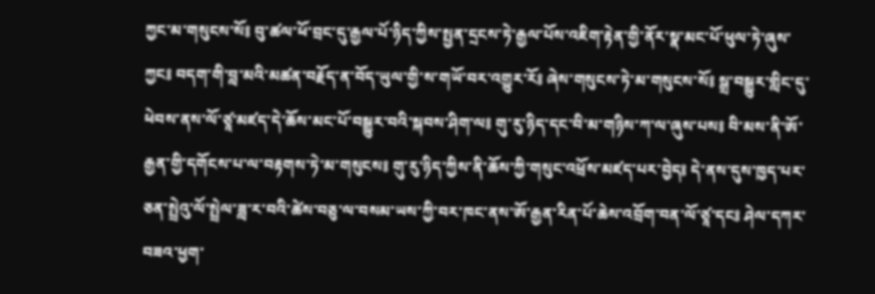ཀྱང་མ་གསུངས་སོ༔ བུ་ཚལ་ཕོ་བྲང་དུ་རྒྱལ་པོ་ཉིད་ཀྱིས་སྤྱན་དྲངས་ཏེ་རྒྱལ་པོས་འཇིག་རྟེན་གྱི་ནོར་སྣ་མང་པོ་ཕུལ་ཏེ་ཞུས་ཀྱང༔ བདག་གི་བླ་མའི་མཚན་བརྗོད་ན་བོད་ཡུལ་གྱི་ས་གཡོ་བར་འགྱུར་རོ༔ ཞེས་གསུངས་ཏེ་མ་གསུངས་སོ༔ སྒྲ་བསྒྱུར་གླིང་དུ་ཕེབས་ནས་ལོ་ཙཱ་མཛད་དེ་ཆོས་མང་པོ་བསྒྱུར་བའི་སྐབས་ཤིག་ལ༔ གུ་རུ་ཉིད་དང་བི་མ་གཉིས་ཀ་ལ་ཞུས་པས༔ བི་མས་ནི་ཨོ་རྒྱན་གྱི་དགོངས་པ་ལ་བརྟགས་ཏེ་མ་གསུངས༔ གུ་རུ་ཉིད་ཀྱིས་ནི་ཆོས་ཀྱི་གསུང་འཕྲོས་མཛད་པར་བྱེད༔ དེ་ནས་དུས་ཁྱད་པར་ཅན་སྤྲེའུ་ལོ་སྤྲེལ་ཟླ་ར་བའི་ཚེས་བཅུ་ལ་བསམ་ཡས་ཀྱི་བར་ཁང་ནས་ཨོ་རྒྱན་རིན་པོ་ཆེས་འབྲོག་བན་ལོ་ཙཱ་དང༔ ཤེལ་དཀར་བཟའ་ཕྱག་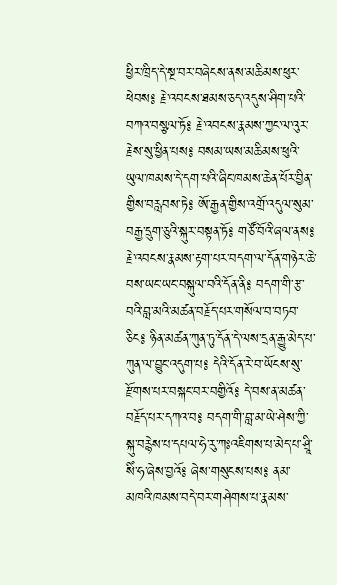ཕྱིར་ཁྲིད་དེ་སྔ་བར་བཞེངས་ནས་མཆིམས་ཕུར་ཕེབས༔ རྗེ་འབངས་ཐམས་ཅད་འདུས་ཤིག་པའི་བཀའ་བསྩལ་ཏོ༔ རྗེ་འབངས་རྣམས་ཀྱང་ལ་འུར་རྗེས་སུ་ཕྱིན་པས༔ བསམ་ཡས་མཆིམས་ཕུའི་ཡུལ་ཁམས་དེ་དག་པའི་ཞིང་ཁམས་ཆེན་པོར་བྱིན་གྱིས་བརླབས་ཏེ༔ ཨོ་རྒྱན་གྱིས་འགྲོ་འདུལ་སུམ་བརྒྱ་དྲུག་ཅུའི་སྐུར་བསྟན་ཏོ༔ གཙོ་བོའི་ཞལ་ནས༔ རྗེ་འབངས་རྣམས་རྟག་པར་བདག་ལ་དོན་གཉེར་ཆེ་བས་ཡང་ཡང་བསྐུལ་བའི་དོན་ནི༔ བདག་གི་རྩ་བའི་བླ་མའི་མཚན་བརྗོད་པར་གསོལ་བ་བཏབ་ཅིང༔ ཉིན་མཚན་ཀུན་ཏུ་དོན་དེ་ལས་དྲན་རྒྱུ་མེད་པ་ཀུན་ལ་བྱུང་འདུག་པ༔ དེའི་དོན་རེ་བ་ཡོངས་སུ་རྫོགས་པར་བསྐང་བར་བགྱིའོ༔ དེ་བས་ན་མཚན་བརྗོད་པར་དཀའ་བ༔ བདག་གི་བླ་མ་ཡེ་ཤེས་ཀྱི་སྐུ་བརྙེས་པ་དཔལ་ཧེ་རུ་ཀཿའཇིགས་པ་མེད་པ་ཤྲཱི་སིཾ་ཧ་ཞེས་བྱའོ༔ ཞེས་གསུངས་པས༔ ནམ་མཁའི་ཁམས་བདེ་བར་གཤེགས་པ་རྣམས་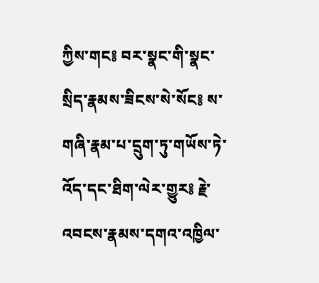ཀྱིས་གང༔ བར་སྣང་གི་སྣང་སྲིད་རྣམས་ཟིངས་སེ་སོང༔ ས་གཞི་རྣམ་པ་དྲུག་ཏུ་གཡོས་ཏེ་འོད་དང་ཐིག་ལེར་གྱུར༔ རྗེ་འབངས་རྣམས་དགའ་འཁྱིལ་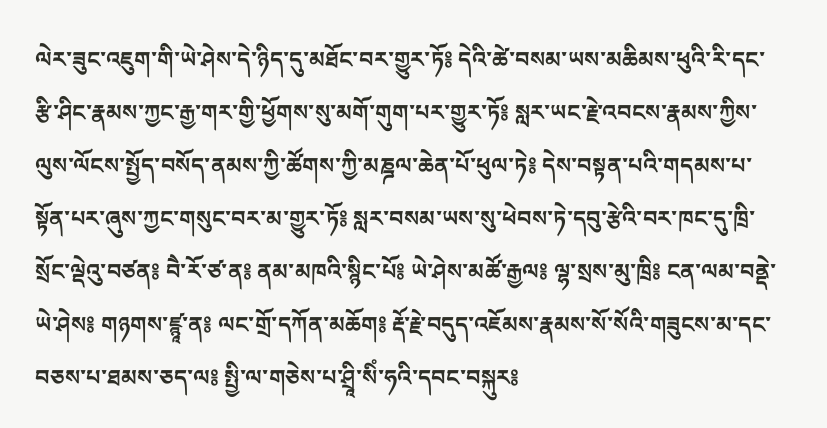ལེར་ཟུང་འཇུག་གི་ཡེ་ཤེས་དེ་ཉིད་དུ་མཐོང་བར་གྱུར་ཏོ༔ དེའི་ཚེ་བསམ་ཡས་མཆིམས་ཕུའི་རི་དང་རྩི་ཤིང་རྣམས་ཀྱང་རྒྱ་གར་གྱི་ཕྱོགས་སུ་མགོ་གུག་པར་གྱུར་ཏོ༔ སླར་ཡང་རྗེ་འབངས་རྣམས་ཀྱིས་ལུས་ལོངས་སྤྱོད་བསོད་ནམས་ཀྱི་ཚོགས་ཀྱི་མཎྜལ་ཆེན་པོ་ཕུལ་ཏེ༔ དེས་བསྟན་པའི་གདམས་པ་སྟོན་པར་ཞུས་ཀྱང་གསུང་བར་མ་གྱུར་ཏོ༔ སླར་བསམ་ཡས་སུ་ཕེབས་ཏེ་དབུ་རྩེའི་བར་ཁང་དུ་ཁྲི་སྲོང་ལྡེའུ་བཙན༔ བཻ་རོ་ཙ་ན༔ ནམ་མཁའི་སྙིང་པོ༔ ཡེ་ཤེས་མཚོ་རྒྱལ༔ ལྷ་སྲས་མུ་ཁྲི༔ ངན་ལམ་བནྡེ་ཡེ་ཤེས༔ གཉགས་ཛྙཱ་ན༔ ལང་གྲོ་དཀོན་མཆོག༔ རྡོ་རྗེ་བདུད་འཇོམས་རྣམས་སོ་སོའི་གཟུངས་མ་དང་བཅས་པ་ཐམས་ཅད་ལ༔ སྤྱི་ལ་གཅེས་པ་ཤྲཱི་སིཾ་ཧའི་དབང་བསྐུར༔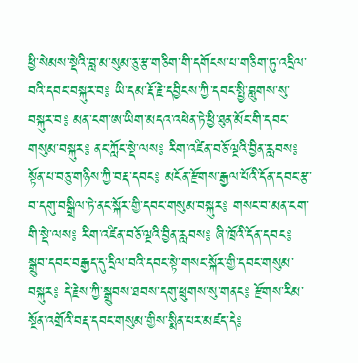ཕྱི་སེམས་སྡེའི་བླ་མ་སུམ་ཅུ་རྩ་གཅིག་གི་དགོངས་པ་གཅིག་ཏུ་འདྲིལ་བའི་དབང་བསྐུར་བ༔ ཡི་དམ་རྡོ་རྗེ་དབྱིངས་ཀྱི་དབང་སྤྱི་བླུགས་སུ་བསྐུར་བ༔ མན་ངག་ཨ་ཡིག་མདའ་འཕེན་ཏེ་ཕྱི་ཐུན་མོང་གི་དབང་གསུམ་བསྐུར༔ ནང་ཀློང་སྡེ་ལས༔ རིག་འཛིན་བཅོ་ལྔའི་བྱིན་རླབས༔ སྟོན་པ་བཅུ་གཉིས་ཀྱི་བརྡ་དབང༔ མངོན་རྫོགས་རྒྱལ་པོའི་དོན་དབང་རྩ་བ་དགུ་བསྒྲིལ་ཏེ་ནང་སྐོར་གྱི་དབང་གསུམ་བསྐུར༔ གསང་བ་མན་ངག་གི་སྡེ་ལས༔ རིག་འཛིན་བཅོ་ལྔའི་བྱིན་རླབས༔ ཞི་ཁྲོའི་དོན་དབང༔ སྒྲུབ་དབང་བརྒྱད་དུ་དྲིལ་བའི་དབང་སྟེ་གསང་སྐོར་གྱི་དབང་གསུམ་བསྐུར༔ དེ་རྗེས་ཀྱི་སྒྲུབས་ཐབས་དགུ་ཕྲུགས་སུ་གནང༔ རྫོགས་རིམ་སྔོན་འགྲོའི་བརྡ་དབང་གསུམ་གྱིས་སྨིན་པར་མཛད་དེ༔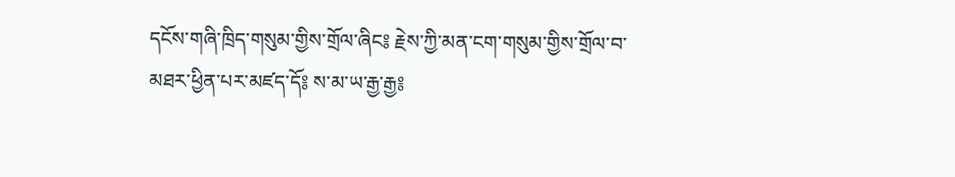དངོས་གཞི་ཁྲིད་གསུམ་གྱིས་གྲོལ་ཞིང༔ རྗེས་ཀྱི་མན་ངག་གསུམ་གྱིས་གྲོལ་བ་མཐར་ཕྱིན་པར་མཛད་དོ༔ ས་མ་ཡ་རྒྱ་རྒྱ༔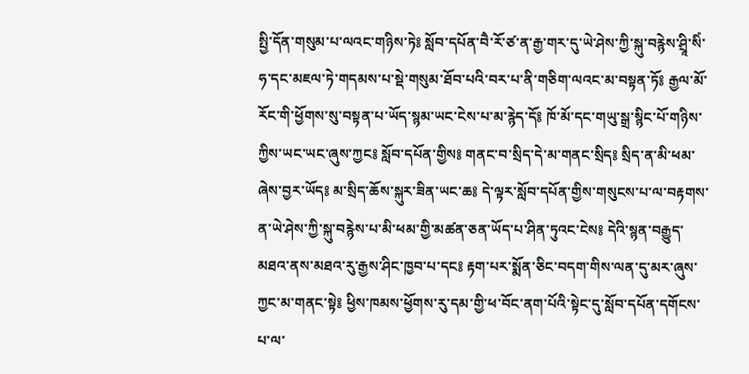སྤྱི་དོན་གསུམ་པ་ལའང་གཉིས་ཏེ༔ སློབ་དཔོན་བཻ་རོ་ཙ་ན་རྒྱ་གར་དུ་ཡེ་ཤེས་ཀྱི་སྐུ་བརྙེས་ཤྲཱི་སིཾ་ཧ་དང་མཇལ་ཏེ་གདམས་པ་སྡེ་གསུམ་ཐོབ་པའི་བར་པ་ནི་གཅིག་ལའང་མ་བསྟན་ཏོ༔ རྒྱལ་མོ་རོང་གི་ཕྱོགས་སུ་བསྟན་པ་ཡོད་སྙམ་ཡང་ངེས་པ་མ་རྙེད་དོ༔ ཁོ་མོ་དང་གཡུ་སྒྲ་སྙིང་པོ་གཉིས་ཀྱིས་ཡང་ཡང་ཞུས་ཀྱང༔ སློབ་དཔོན་གྱིས༔ གནང་བ་སྲིད་དེ་མ་གནང་སྲིད༔ སྲིད་ན་མི་ཕམ་ཞེས་བྱར་ཡོད༔ མ་སྲིད་ཆོས་སྐུར་ཟིན་ཡང་ཆ༔ དེ་ལྟར་སློབ་དཔོན་གྱིས་གསུངས་པ་ལ་བརྟགས་ན་ཡེ་ཤེས་ཀྱི་སྐུ་བརྙེས་པ་མི་ཕམ་གྱི་མཚན་ཅན་ཡོད་པ་ཤིན་ཏུའང་ངེས༔ དེའི་སྙན་བརྒྱུད་མཐའ་ནས་མཐའ་རུ་རྒྱས་ཤིང་ཁྱབ་པ་དང༔ རྟག་པར་སྨོན་ཅིང་བདག་གིས་ལན་དུ་མར་ཞུས་ཀྱང་མ་གནང་སྟེ༔ ཕྱིས་ཁམས་ཕྱོགས་རུ་དམ་གྱི་ཕ་བོང་ནག་པོའི་སྟེང་དུ་སློབ་དཔོན་དགོངས་པ་ལ་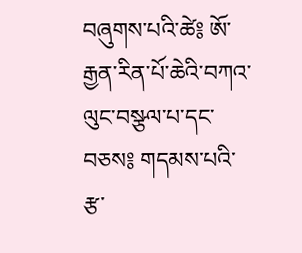བཞུགས་པའི་ཚེ༔ ཨོ་རྒྱན་རིན་པོ་ཆེའི་བཀའ་ལུང་བསྩལ་པ་དང་བཅས༔ གདམས་པའི་རྩ་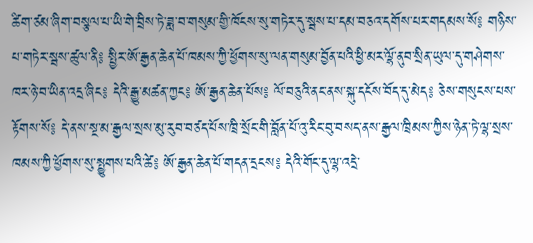ཚིག་ཙམ་ཞིག་བསྩལ་པ་ཡི་གེ་བྲིས་ཏེ་ཟླ་བ་གསུམ་གྱི་ཁོངས་སུ་གཏེར་དུ་སྦས་པ་དམ་བཅའ་དགོས་པར་གདམས་སོ༔ གཉིས་པ་གཏེར་སྦས་ཚུལ་ནི༔ སྤྱིར་ཨོ་རྒྱན་ཆེན་པོ་ཁམས་ཀྱི་ཕྱོགས་སུ་ལན་གསུམ་བྱོན་པའི་ཕྱི་མར་ལྷོ་ནུབ་སྲིན་ཡུལ་དུ་གཤེགས་ཁར་ཉེ་བ་ཡིན་འདྲ་ཞིང༔ དེའི་རྒྱུ་མཚན་ཀྱང༔ ཨོ་རྒྱན་ཆེན་པོས༔ ལོ་བཅུའི་ནང་ནས་སྐུ་དངོས་བོད་དུ་མེད༔ ཅེས་གསུངས་པས་རྟོགས་སོ༔ དེ་ནས་སྔ་མ་རྒྱལ་སྲས་མུ་རུབ་བཙད་པོས་ཁྲི་སྲོང་གི་བློན་པོ་འུ་རིང་བུ་བསད་ནས་རྒྱལ་ཁྲིམས་ཀྱིས་ཉེན་ཏེ་ལྷ་སྲས་ཁམས་ཀྱི་ཕྱོགས་སུ་སྤྱུགས་པའི་ཚེ༔ ཨོ་རྒྱན་ཆེན་པོ་གདན་དྲངས༔ དེའི་གོང་དུ་ལྷ་འདྲེ་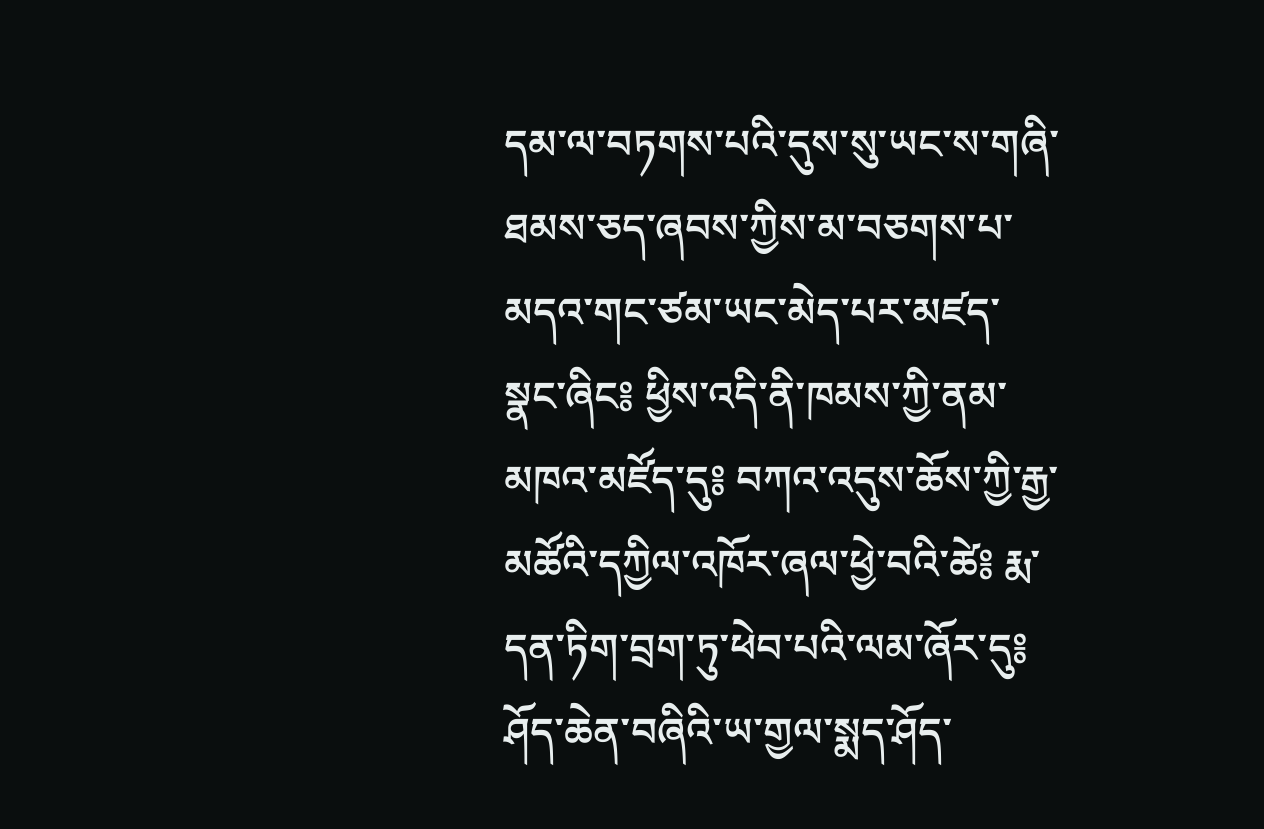དམ་ལ་བཏགས་པའི་དུས་སུ་ཡང་ས་གཞི་ཐམས་ཅད་ཞབས་ཀྱིས་མ་བཅགས་པ་མདའ་གང་ཙམ་ཡང་མེད་པར་མཛད་སྣང་ཞིང༔ ཕྱིས་འདི་ནི་ཁམས་ཀྱི་ནམ་མཁའ་མཛོད་དུ༔ བཀའ་འདུས་ཆོས་ཀྱི་རྒྱ་མཚོའི་དཀྱིལ་འཁོར་ཞལ་ཕྱེ་བའི་ཚེ༔ རྨ་དན་ཏིག་བྲག་ཏུ་ཕེབ་པའི་ལམ་ཞོར་དུ༔ ཤོད་ཆེན་བཞིའི་ཡ་གྱལ་སྨད་ཤོད་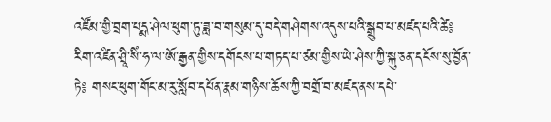འཛོམ་གྱི་བྲག་པདྨ་ཤེལ་ཕུག་ཏུ་ཟླ་བ་གསུམ་དུ་བདེ་གཤེགས་འདུས་པའི་སྒྲུབ་པ་མཛད་པའི་ཚེ༔ རིག་འཛིན་ཤྲཱི་སིཾ་ཧ་ལ་ཨོ་རྒྱན་གྱིས་དགོངས་པ་གཏད་པ་ཙམ་གྱིས་ཡེ་ཤེས་ཀྱི་སྐུ་ཅན་དངོས་སུ་བྱོན་ཏེ༔ གསང་ཕུག་གོང་མ་རུ་སློབ་དཔོན་རྣམ་གཉིས་ཆོས་ཀྱི་བགྲོ་བ་མཛད་ནས་དཔེ་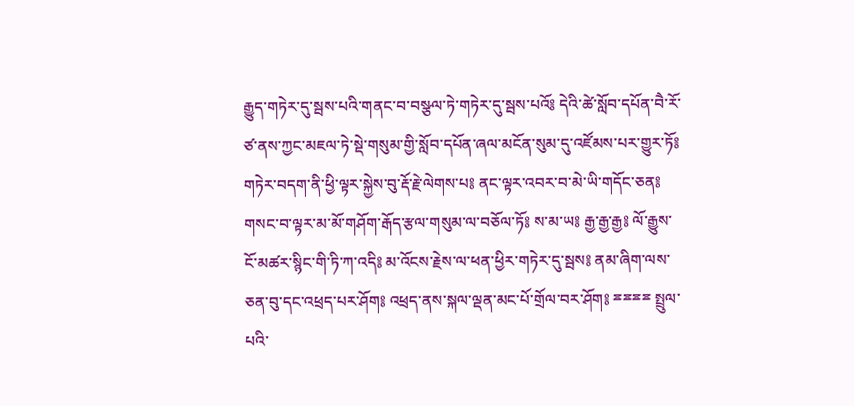རྒྱུད་གཏེར་དུ་སྦས་པའི་གནང་བ་བསྩལ་ཏེ་གཏེར་དུ་སྦས་པའོ༔ དེའི་ཚེ་སློབ་དཔོན་བཻ་རོ་ཙ་ནས་ཀྱང་མཇལ་ཏེ་སྡེ་གསུམ་གྱི་སློབ་དཔོན་ཞལ་མངོན་སུམ་དུ་འཛོམས་པར་གྱུར་ཏོ༔ གཏེར་བདག་ནི་ཕྱི་ལྟར་སྐྱེས་བུ་རྡོ་རྗེ་ལེགས་པ༔ ནང་ལྟར་འབར་བ་མེ་ཡི་གདོང་ཅན༔ གསང་བ་ལྟར་མ་མོ་གཤོག་རྒོད་རྩལ་གསུམ་ལ་བཅོལ་ཏོ༔ ས་མ་ཡ༔ རྒྱ་རྒྱ་རྒྱ༔ ལོ་རྒྱུས་ངོ་མཚར་སྙིང་གི་ཏི་ཀ་འདི༔ མ་འོངས་རྗེས་ལ་ཕན་ཕྱིར་གཏེར་དུ་སྦས༔ ནམ་ཞིག་ལས་ཅན་བུ་དང་འཕྲད་པར་ཤོག༔ འཕྲད་ནས་སྐལ་ལྡན་མང་པོ་གྲོལ་བར་ཤོག༔ ྈྈྈྈ སྤྲུལ་པའི་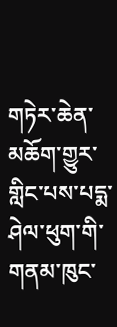གཏེར་ཆེན་མཆོག་གྱུར་གླིང་པས་པདྨ་ཤེལ་ཕུག་གི་གནམ་ཁུང་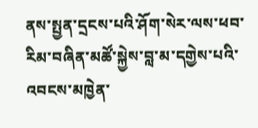ནས་སྤྱན་དྲངས་པའི་ཤོག་སེར་ལས་ཕབ་རིམ་བཞིན་མཚོ་སྐྱེས་བླ་མ་དགྱེས་པའི་འབངས་མཁྱེན་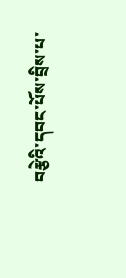བརྩེའི་དབང་པོས་བྲིས་པ་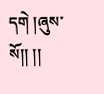དགེ །ཞུས་སོ།། །།